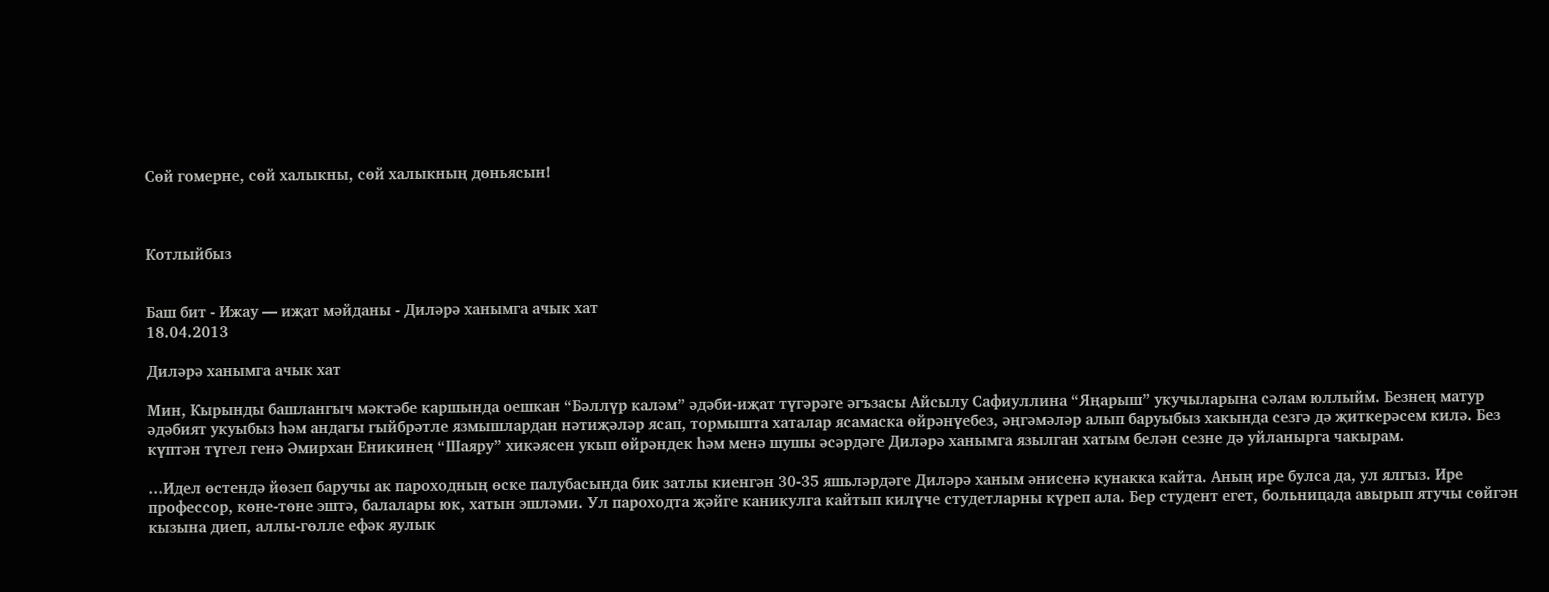Сөй гомерне, сөй халыкны, сөй халыкның дөньясын!



Котлыйбыз


Баш бит - Ижау — иҗат мәйданы - Диләрә ханымга ачык хат
18.04.2013

Диләрә ханымга ачык хат

Мин, Кырынды башлангыч мәктәбе каршында оешкан “Бәллүр каләм” әдәби-иҗат түгәрәге әгъзасы Айсылу Сафиуллина “Яңарыш” укучыларына сәлам юллыйм. Безнең матур әдәбият укуыбыз һәм андагы гыйбрәтле язмышлардан нәтиҗәләр ясап, тормышта хаталар ясамаска өйрәнүебез, әңгәмәләр алып баруыбыз хакында сезгә дә җиткерәсем килә. Без күптән түгел генә Әмирхан Еникинең “Шаяру” хикәясен укып өйрәндек һәм менә шушы әсәрдәге Диләрә ханымга язылган хатым белән сезне дә уйланырга чакырам.

…Идел өстендә йөзеп баручы ак пароходның өске палубасында бик затлы киенгән 30-35 яшьләрдәге Диләрә ханым әнисенә кунакка кайта. Аның ире булса да, ул ялгыз. Ире профессор, көне-төне эштә, балалары юк, хатын эшләми. Ул пароходта җәйге каникулга кайтып килүче студетларны күреп ала. Бер студент егет, больницада авырып ятучы сөйгән кызына диеп, аллы-гөлле ефәк яулык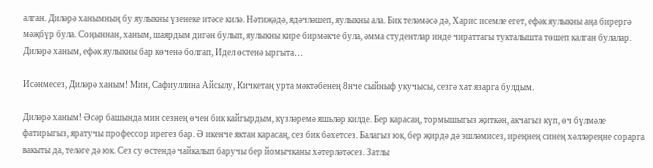алган. Диләрә ханымның бу яулыкны үзенеке итәсе килә. Нәтиҗәдә, ядәчләшеп, яулыкны ала. Бик теләмәсә дә, Харис исемле егет, ефәк яулыкны аңа бирергә мәҗбүр була. Соңыннан, ханым, шаярдым дигән булып, яулыкны кире бирмәкче була, әмма студентлар инде чираттагы тукталышта төшеп калган булалар. Диләрә ханым, ефәк яулыкны бар көченә болгап, Идел өстенә ыргыта…

Исәнмесез, Диләрә ханым! Мин, Сафиуллина Айсылу, Кичкетаң урта мәктәбенең 8нче сыйныф укучысы, сезгә хат язарга булдым.

Диләрә ханым! Әсәр башында мин сезнең өчен бик кайгырдым, күзләремә яшьләр килде. Бер карасаң, тормышыгыз җиткән, акчагыз күп, өч бүлмәле фатирыгыз, яратучы профессор ирегез бар. Ә икенче яктан карасаң, сез бик бәхетсез. Балагыз юк, бер җирдә дә эшләмисез, иреңнең синең хәлләреңне сорарга вакыты да, теләге дә юк. Сез су өстендә чайкалып баручы бер йомычканы хәтерләтәсез. Затлы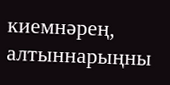киемнәрең, алтыннарыңны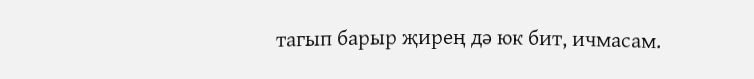тагып барыр җирең дә юк бит, ичмасам.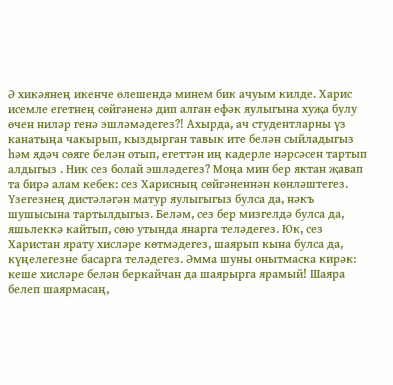Ә хикәянең икенче өлешендә минем бик ачуым килде. Харис исемле егетнең сөйгәненә дип алган ефәк яулыгына хуҗа булу өчен ниләр генә эшләмәдегез?! Ахырда, ач студентларны үз канатыңа чакырып, кыздырган тавык ите белән сыйладыгыз һәм ядәч сөяге белән отып, егеттән иң кадерле нәрсәсен тартып алдыгыз . Ник сез болай эшләдегез? Моңа мин бер яктан җавап та бирә алам кебек: сез Харисның сөйгәненнән көнләштегез. Үзегезнең дистәләгән матур яулыгыгыз булса да, нәкъ шушысына тартылдыгыз. Беләм, сез бер мизгелдә булса да, яшьлеккә кайтып, сөю утында янарга теләдегез. Юк, сез Харистан ярату хисләре көтмәдегез, шаярып кына булса да, күңелегезне басарга теләдегез. Әмма шуны онытмаска кирәк: кеше хисләре белән беркайчан да шаярырга ярамый! Шаяра белеп шаярмасаң,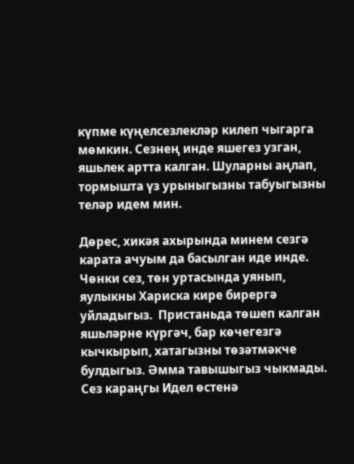күпме күңелсезлекләр килеп чыгарга мөмкин. Сезнең инде яшегез узган, яшьлек артта калган. Шуларны аңлап, тормышта үз урыныгызны табуыгызны теләр идем мин.

Дөрес, хикәя ахырында минем сезгә карата ачуым да басылган иде инде. Чөнки сез, төн уртасында уянып, яулыкны Хариска кире бирергә уйладыгыз.  Пристаньда төшеп калган яшьләрне күргәч, бар көчегезгә кычкырып, хатагызны төзәтмәкче булдыгыз. Әмма тавышыгыз чыкмады. Сез караңгы Идел өстенә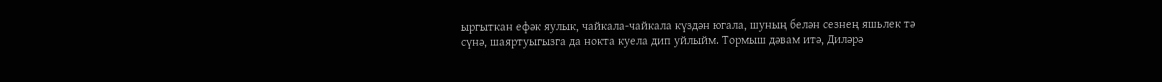ыргыткан ефәк яулык, чайкала-чайкала күздән югала, шуның белән сезнең яшьлек тә сүнә, шаяртуыгызга да нокта куела дип уйлыйм. Тормыш дәвам итә, Диләрә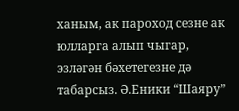ханым, ак пароход сезне ак юлларга алып чыгар, эзләгән бәхетегезне дә табарсыз. Ә.Еники “Шаяру”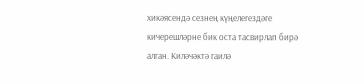хикәясендә сезнең күңелегездәге кичерешләрне бик оста тасвирлап бирә алган. Киләчәктә гаилә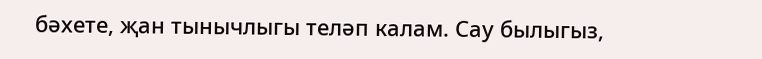бәхете, җан тынычлыгы теләп калам. Сау былыгыз,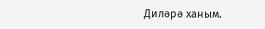Диләрә ханым.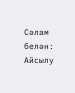Сәлам белән: Айсылу